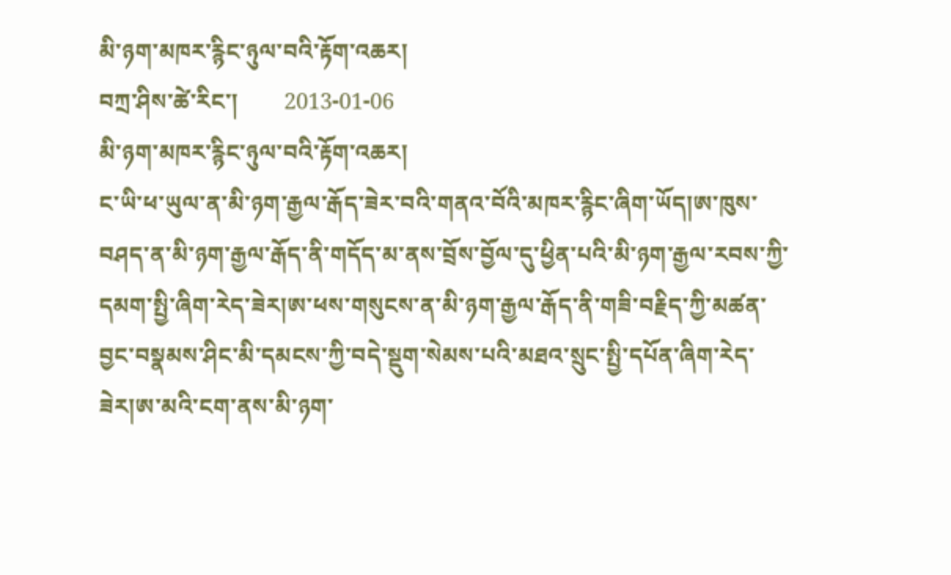མི་ཉག་མཁར་རྙིང་ཉུལ་བའི་རྟོག་འཆར།
བཀྲ་ཤིས་ཚེ་རིང་།        2013-01-06
མི་ཉག་མཁར་རྙིང་ཉུལ་བའི་རྟོག་འཆར།
ང་ཡི་ཕ་ཡུལ་ན་མི་ཉག་རྒྱལ་རྒོད་ཟེར་བའི་གནའ་བོའི་མཁར་རྙིང་ཞིག་ཡོད།ཨ་ཁུས་བཤད་ན་མི་ཉག་རྒྱལ་རྒོད་ནི་གདོད་མ་ནས་བྲོས་བྱོལ་དུ་ཕྱིན་པའི་མི་ཉག་རྒྱལ་རབས་ཀྱི་དམག་སྤྱི་ཞིག་རེད་ཟེར།ཨ་ཕས་གསུངས་ན་མི་ཉག་རྒྱལ་རྒོད་ནི་གཟི་བརྗིད་ཀྱི་མཚན་བྱང་བསྣམས་ཤིང་མི་དམངས་ཀྱི་བདེ་སྡུག་སེམས་པའི་མཐའ་སྲུང་སྤྱི་དཔོན་ཞིག་རེད་ཟེར།ཨ་མའི་ངག་ནས་མི་ཉག་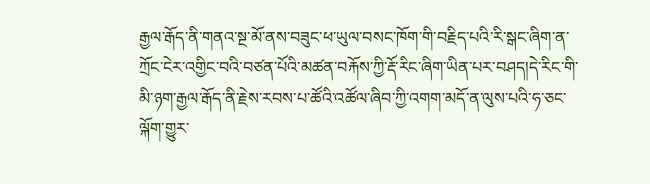རྒྱལ་རྒོད་ནི་གནའ་སྔ་མོ་ནས་བཟུང་ཕ་ཡུལ་བསང་ཁོག་གི་བརྗིད་པའི་རི་སྒང་ཞིག་ན་ཀྲོང་ངེར་འགྱིང་བའི་བཙན་པོའི་མཚན་བརྐོས་ཀྱི་རྡོ་རིང་ཞིག་ཡིན་པར་བཤད།དེ་རིང་གི་མི་ཉག་རྒྱལ་རྒོད་ནི་རྗེས་རབས་པ་ཚོའི་འཚོལ་ཞིབ་ཀྱི་འགག་མདོ་ན་ལུས་པའི་ཧ་ཅང་ལྐོག་གྱུར་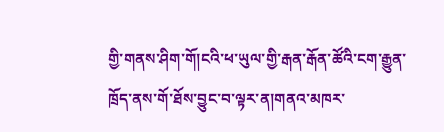གྱི་གནས་ཤིག་གོ།ངའི་ཕ་ཡུལ་གྱི་རྒན་རྒོན་ཚོའི་ངག་རྒྱུན་ཁྲོད་ནས་གོ་ཐོས་བྱུང་བ་ལྟར་ན།གནའ་མཁར་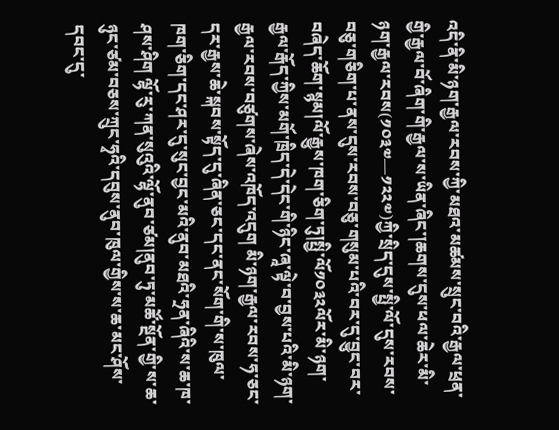འདི་ནི་མི་ཉག་རྒྱལ་རབས་ཀྱི་མཐའ་མཚམས་སྲུང་བའི་རྒྱལ་ཕྲན་གྱི་རྒྱལ་བོ་ཞིག་གི་རྒྱལ་ས་ཡིན་ཞིང་།ཆགས་དུས་ཕལ་ཆེར་མི་ཉག་རྒྱལ་རབས(༡༠༣༧—༡༢༢༧)ཀྱི་སྲིད་དུས་སྤྱི་ལོ་དུས་རབས་བཅུ་གཅིག་པ་ནས་དུས་རབས་བཅུ་གསུམ་པའི་བར་དུ་བྱུང་བར་བཞེད་ཆོག་སྙམ།ལོ་རྒྱུས་ཁག་ཅིག་ཏུ།སྤྱི་ལོ༡༠༣༢ལོར་མི་ཉག་རྒྱལ་རྒོད་ཀྱིས་མགོ་ཁྲིད་དེ་དེང་གི་ཉིང་ཞཱ་ལྟེ་བ་བྱས་པའི་མི་ཉག་རྒྱལ་རབས་བཙུགས་ཞེས་འཁོད་འདུག མི་ཉག་རྒྱལ་རབས་ཧ་ཅང་དར་རྒྱས་ཆེ་སྐབས་སྟོད་དུ་ཞིན་ཅང་དང་ནང་སོག་གི་ས་ཁུལ་ཁག་ཅིག་དང་ཤར་དུ་སུང་བྱང་མའི་ནུབ་མཐའི་ཧྲན་ཞིའི་ས་ཆ་ཁ་ཤས་ཤིག ལྷོ་རུ་ཀན་སུའུའི་ལྷོ་ནུབ་ཙམ།ནུབ་ཏུ་མཚོ་སྔོན་གྱི་ས་ཆ་ཉུང་ཙམ་བཅས་ཀྲུང་ཧྭའི་དབུས་ནུབ་ཁུལ་གྱིས་ས་ཆ་མང་ཤོས་དབང་དུ་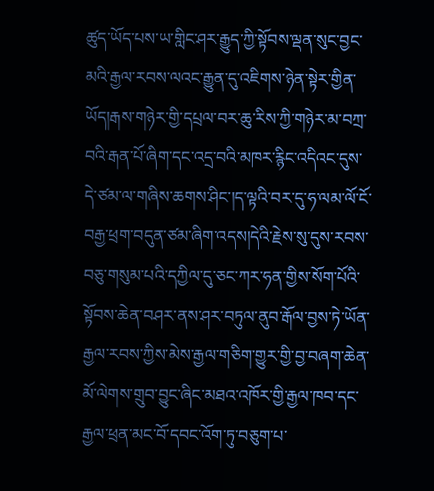ཚུད་ཡོད་པས་ཡ་གླིང་ཤར་རྒྱུད་ཀྱི་སྟོབས་ལྡན་སུང་བྱང་མའི་རྒྱལ་རབས་ལའང་རྒྱུན་དུ་འཇིགས་ཉེན་སྟེར་གྱིན་ཡོད།རྒས་གཉེར་གྱི་དཔྲལ་བར་ཆུ་རིས་ཀྱི་གཉེར་མ་བཀྲ་བའི་རྒན་པོ་ཞིག་དང་འདྲ་བའི་མཁར་རྙིང་འདིའང་དུས་དེ་ཙམ་ལ་གཞིས་ཆགས་ཤིང་།ད་ལྟའི་བར་དུ་ཧ་ལམ་ལོ་ངོ་བརྒྱ་ཕྲག་བདུན་ཙམ་ཞིག་འདས།དེའི་རྗེས་སུ་དུས་རབས་བཅུ་གསུམ་པའི་དཀྱིལ་དུ་ཅང་ཀར་ཧན་གྱིས་སོག་པོའི་སྟོབས་ཆེན་བཤར་ནས་ཤར་བཏུལ་ནུབ་རྒོལ་བྱས་ཏེ་ཡོན་རྒྱལ་རབས་ཀྱིས་མེས་རྒྱལ་གཅིག་གྱུར་གྱི་བྱ་བཞག་ཆེན་མོ་ལེགས་གྲུབ་བྱུང་ཞིང་མཐའ་འཁོར་གྱི་རྒྱལ་ཁབ་དང་རྒྱལ་ཕྲན་མང་བོ་དབང་འོག་ཏུ་བཅུག་པ་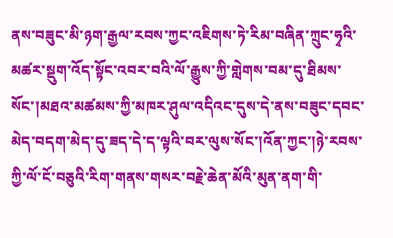ནས་བཟུང་མི་ཉག་རྒྱལ་རབས་ཀྱང་འཇིགས་ཏེ་རིམ་བཞིན་ཀྲུང་ཧྭའི་མཚར་སྡུག་འོད་སྟོང་འབར་བའི་ལོ་རྒྱུས་ཀྱི་གླེགས་བམ་དུ་ཐིམས་སོང་།མཐའ་མཚམས་ཀྱི་མཁར་ཤུལ་འདིའང་དུས་དེ་ནས་བཟུང་དབང་མེད་བདག་མེད་དུ་ཟད་དེ་ད་ལྟའི་བར་ལུས་སོང་།འོན་ཀྱང་།ཉེ་རབས་ཀྱི་ལོ་ངོ་བཅུའི་རིག་གནས་གསར་བརྗེ་ཆེན་མོའི་མུན་ནག་གི་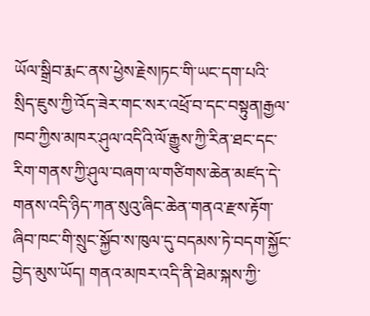ཡོལ་སྒྲིབ་རྨང་ནས་ཕྱེས་རྗེས།ཏང་གི་ཡང་དག་པའི་སྲིད་ཇུས་ཀྱི་འོད་ཟེར་གང་སར་འཕྲོ་བ་དང་བསྟུན།རྒྱལ་ཁབ་ཀྱིས་མཁར་ཤུལ་འདིའི་ལོ་རྒྱུས་ཀྱི་རིན་ཐང་དང་རིག་གནས་ཀྱི་ཤུལ་བཞག་ལ་གཙིགས་ཆེན་མཛད་དེ་གནས་འདི་ཉིད་ཀན་སུའུ་ཞིང་ཆེན་གནའ་རྫས་རྟོག་ཞིབ་ཁང་གི་སྲུང་སྐྱོབ་ས་ཁུལ་དུ་བདམས་ཏེ་བདག་སྐྱོང་བྱེད་མུས་ཡོད། གནའ་མཁར་འདི་ནི་ཐེམ་སྐས་ཀྱི་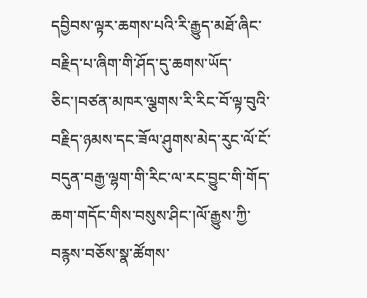དབྱིབས་ལྟར་ཆགས་པའི་རི་རྒྱུད་མཐོ་ཞིང་བརྗིད་པ་ཞིག་གི་ཤོད་དུ་ཆགས་ཡོད་ཅིང་།བཙན་མཁར་ལྕགས་རི་རིང་བོ་ལྟ་བུའི་བརྗིད་ཉམས་དང་ཟོལ་ཤུགས་མེད་རུང་ལོ་ངོ་བདུན་བརྒྱ་ལྷག་གི་རིང་ལ་རང་བྱུང་གི་གོད་ཆག་གདོང་གིས་བསུས་ཤིང་།ལོ་རྒྱུས་ཀྱི་བརྙས་བཅོས་སྣ་ཚོགས་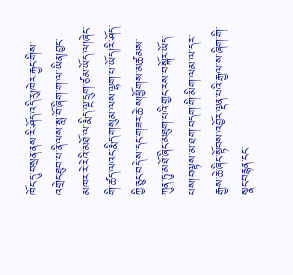ཁོང་དུ་བསྲན་ནས་རི་ཤོད་འདི་རུ།ཁེར་རྐྱང་གིས་འགྲེང་ཐུབ་པ་ནི་ལས་སླ་བོ་ཞིག་ག་ལ་ཡིན།བྱང་མཁར་རེ་རེའི་མཐོ་ལ་རྨིད་ལྔ་དྲུག་ཙམ་ཡོད་ལ།ཞེང་གི་ཚད་ལའང་རྨིད་གསུམ་ལས་ལྷག་པ་ཡོད།རི་ཤོད་ཀྱི་ཅུང་བདེ་ས་དང་གཟར་ཆེ་ས།ཕྱོགས་མཚམས་ཀུན་ཏུ་མཐོ་ཞིང་མཐུག་པའི་གྱང་རས་བསྐོར་ཡོད་པས།བལྟས་མ་ཐག་བདག་གི་མིག་ལམ་ལ་དར་རྒྱས་ཆེ་ཞིང་སྟོབས་འབྱོར་ལྡན་པའི་རྒྱལ་ས་ཞིག་གི་སྣང་བརྙན་ངང་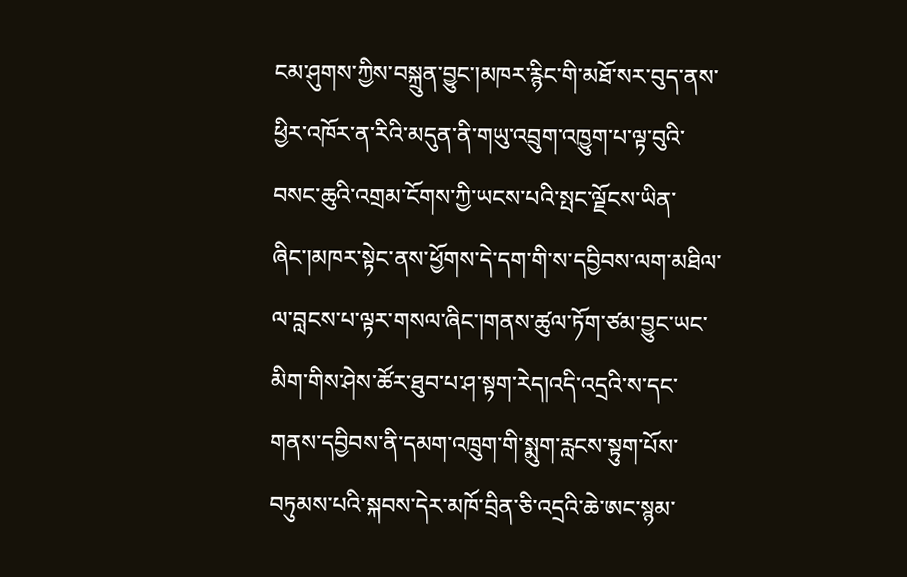ངམ་ཤུགས་ཀྱིས་བསྐྲུན་བྱུང་།མཁར་རྙིང་གི་མཐོ་སར་བུད་ནས་ཕྱིར་འཁོར་ན་རིའི་མདུན་ནི་གཡུ་འབྲུག་འཁྱུག་པ་ལྟ་བུའི་བསང་ཆུའི་འགྲམ་ངོགས་ཀྱི་ཡངས་པའི་སྤང་ལྗོངས་ཡིན་ཞིང་།མཁར་སྟེང་ནས་ཕྱོགས་དེ་དག་གི་ས་དབྱིབས་ལག་མཐིལ་ལ་བླངས་པ་ལྟར་གསལ་ཞིང་།གནས་ཚུལ་ཏོག་ཙམ་བྱུང་ཡང་མིག་གིས་ཤེས་ཚོར་ཐུབ་པ་ཤ་སྟག་རེད།འདི་འདྲའི་ས་དང་གནས་དབྱིབས་ནི་དམག་འཁྲུག་གི་སྨུག་རླངས་སྟུག་པོས་བཏུམས་པའི་སྐབས་དེར་མཁོ་བྲིན་ཅི་འདྲའི་ཆེ་ཨང་སྙམ་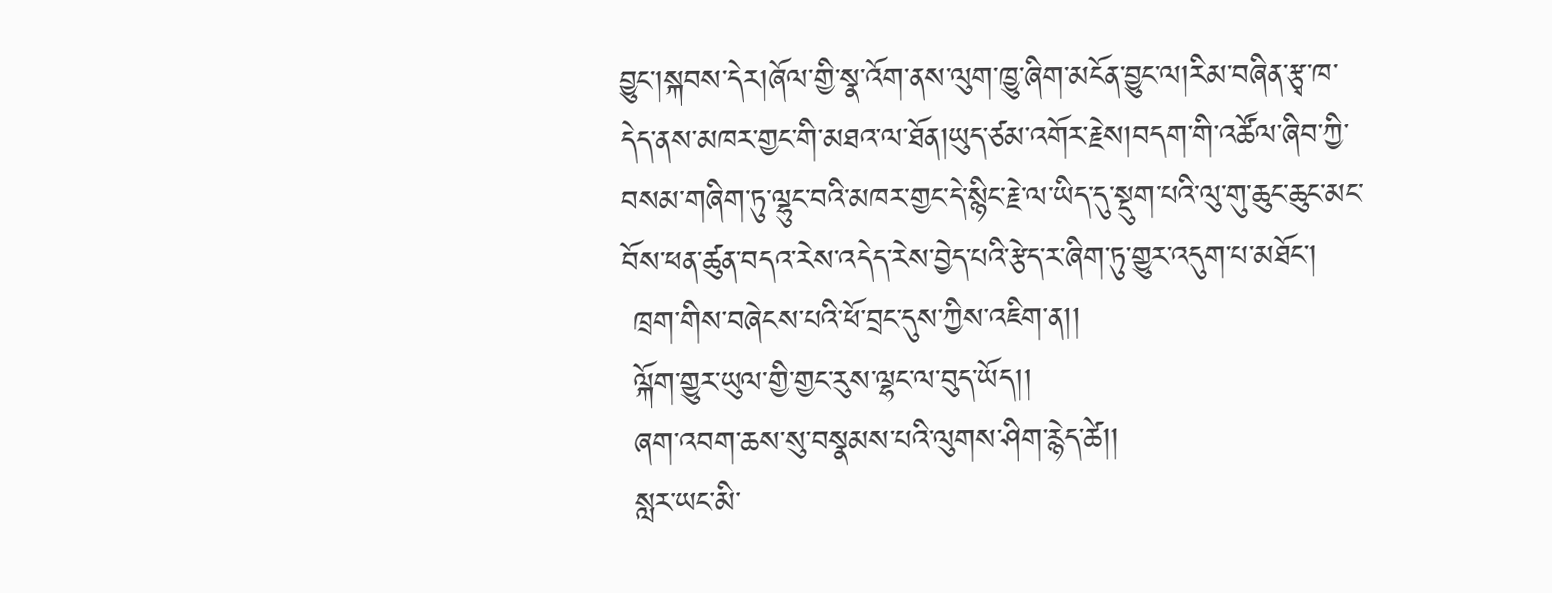བྱུང་།སྐབས་དེར།ཞོལ་གྱི་སྣ་འོག་ནས་ལུག་ཁྱུ་ཞིག་མངོན་བྱུང་ལ།རིམ་བཞིན་རྩྭ་ཁ་དེད་ནས་མཁར་གྱང་གི་མཐའ་ལ་ཐོན།ཡུད་ཙམ་འགོར་རྗེས།བདག་གི་འཚོལ་ཞིབ་ཀྱི་བསམ་གཞིག་ཏུ་ལྷུང་བའི་མཁར་གྱང་དེ་སྙིང་རྗེ་ལ་ཡིད་དུ་སྡུག་པའི་ལུ་གུ་ཆུང་ཆུང་མང་བོས་ཕན་ཚུན་བདའ་རེས་འདེད་རེས་བྱེད་པའི་རྩེད་ར་ཞིག་ཏུ་གྱུར་འདུག་པ་མཐོང་།
 ཁྲག་གིས་བཞེངས་པའི་ཕོ་བྲང་དུས་ཀྱིས་འཇིག་ན།།
 ལྐོག་གྱུར་ཡུལ་གྱི་གྱང་རུས་ལྷང་ལ་བུད་ཡོད།།
 ཞག་འབག་ཆས་སུ་བསྣམས་པའི་ལུགས་ཤིག་རྙེད་ཚེ།།
 སླར་ཡང་མི་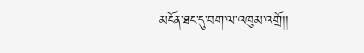མངོན་ཐང་དུ་བག་ལ་འཁུམ་འགྲོ།།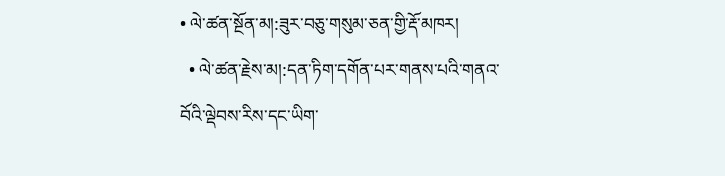• ལེ་ཚན་སྔོན་མ།:ཟུར་བཅུ་གསུམ་ཅན་གྱི་རྡོ་མཁར།
  • ལེ་ཚན་རྗེས་མ།:དན་ཏིག་དགོན་པར་གནས་པའི་གནའ་བོའི་ལྡེབས་རིས་དང་ཡིག་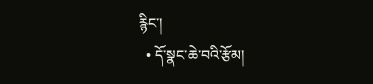རྙིང་།
  • དོ་སྣང་ཆེ་བའི་རྩོམ།